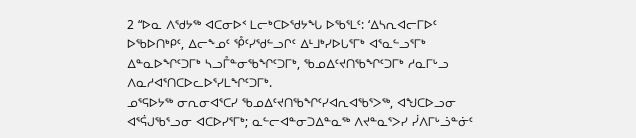2 “ᐅᓇ ᐱᖁᔭᖅ ᐊᑕᓂᐅᑉ ᒪᓕᒃᑕᐅᖁᔭᖓ ᐅᖃᕐᒪᑦ: ‘ᐃᓴᕆᐊᓕᒥᐅᑦ ᐅᖃᐅᑎᒃᑭᑦ, ᐃᓕᖕᓄᑦ ᕾᑦᓯᖁᓪᓗᒋᑦ ᐃᒻᒧᒃᓯᐅᒐᕐᒥᒃ ᐊᕐᓇᓪᓗᕐᒥᒃ ᐃᓐᓇᐅᖏᑦᑐᒥᒃ ᓴᓗᒤᓐᓂᖃᖏᑦᑐᒥᒃ, ᖃᓄᐃᑦᔪᑎᖃᖏᑦᑐᒥᒃ ᓱᓇᒥᒡᓗ ᐱᓇᓱᐊᕐᑎᑕᐅᓚᐅᕐᓯᒪᖏᑦᑐᒥᒃ.
ᓄᕐᕋᐅᔭᖅ ᓂᕆᓂᐊᕐᑕᓯ ᖃᓄᐃᑦᔪᑎᖃᖏᑦᓯᐊᕆᐊᖃᕐᐳᖅ, ᐊᖑᑕᐅᓗᓂ ᐊᕐᕌᒍᖃᕐᓗᓂ ᐊᑕᐅᓯᕐᒥᒃ; ᓇᓪᓕᐊᓐᓂᑐᐃᓐᓇᖅ ᐱᔪᓐᓇᕐᐳᓯ ᓰᐱᒥᒡᓘᓐᓃᑦ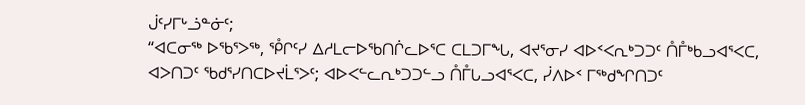ᒎᑦᓯᒥᒡᓘᓐᓃᑦ;
“ᐊᑕᓂᖅ ᐅᖃᕐᐳᖅ, ᕾᒋᑦᓯ ᐃᓱᒪᓕᐅᖃᑎᒌᓚᐅᕐᑕ ᑕᒪᑐᒥᖓ, ᐊᔪᕐᓂᓯ ᐊᐅᑉᐸᕆᒃᑐᑐᑦ ᑍᒤᒃᑲᓗᐊᕐᐸᑕ, ᐊᐳᑎᑐᑦ ᖃᑯᕐᓯᑎᑕᐅᔪᒫᕐᐳᑦ; ᐊᐅᐸᓪᓚᕆᒃᑐᑐᓪᓗ ᑍᒤᒐᓗᐊᕐᐸᑕ, ᓰᐱᐅᑉ ᒥᖅᑯᖏᑎᑐᑦ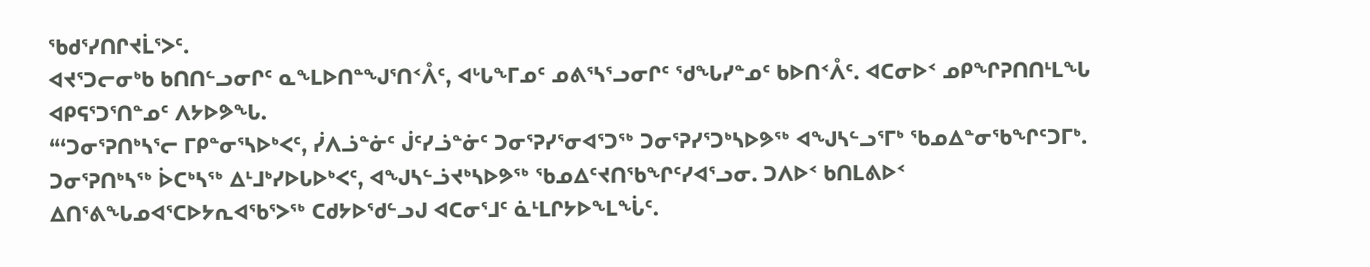ᖃᑯᕐᓯᑎᒋᔪᒫᕐᐳᑦ.
ᐊᔪᕐᑐᓕᓂᒃᑲ ᑲᑎᑎᓪᓗᓂᒋᑦ ᓇᖕᒪᐅᑎᓐᖑᕐᑎᑉᐰᑦ, ᐊᒡᒐᖕᒥᓄᑦ ᓄᕕᕐᓴᕐᓗᓂᒋᑦ ᖁᖓᓯᓐᓄᑦ ᑲᐅᑎᑉᐰᑦ. ᐊᑕᓂᐅᑉ ᓄᑭᖏᕈᑎᑎᒻᒪᖓ ᐊᑭᕋᕐᑐᕐᑎᓐᓄᑦ ᐱᔭᐅᕗᖓ.
“‘ᑐᓂᕐᕈᑎᒃᓴᕐᓕ ᒥᑭᓐᓂᕐᓴᐅᒃᐸᑦ, ᓰᐱᓘᓐᓃᑦ ᒎᑦᓯᓘᓐᓃᑦ ᑐᓂᕐᕈᓯᕐᓂᐊᕐᑐᖅ ᑐᓂᕐᕈᓯᕐᑐᒃᓴᐅᕗᖅ ᐊᖑᓴᓪᓗᕐᒥᒃ ᖃᓄᐃᓐᓂᖃᖏᑦᑐᒥᒃ.
ᑐᓂᕐᕈᑎᒃᓴᖅ ᐆᑕᒃᓴᖅ ᐃᒻᒧᒃᓯᐅᒐᐅᒃᐸᑦ, ᐊᖑᓴᓪᓘᔪᒃᓴᐅᕗᖅ ᖃᓄᐃᑦᔪᑎᖃᖏᑦᓯᐊᕐᓗᓂ. ᑐᐱᐅᑉ ᑲᑎᒪᕕᐅᑉ ᐃᑎᕐᕕᖓᓄᐊᕐᑕᐅᔭᕆᐊᖃᕐᐳᖅ ᑕᑯᔭᐅᖁᓪᓗᒍ ᐊᑕᓂᕐᒧᑦ ᓈᒻᒪᒋᔭᐅᖕᒪᖔᑦ.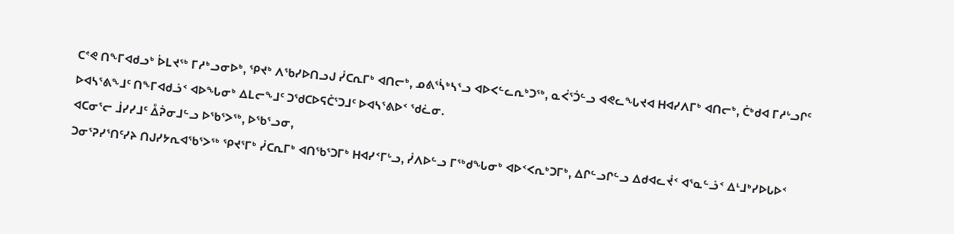ᑕᕝᕙ ᑎᖕᒥᐊᑯᓗᒃ ᐆᒪᔪᖅ ᒥᓱᒃᓗᓂᐅᒃ, ᕿᔪᒃ ᐱᖃᓯᐅᑎᓗᒍ ᓰᑕᕆᒥᒃ ᐊᑎᓕᒃ, ᓄᕕᕐᓵᒃᓴᕐᓗ ᐊᐅᐸᓪᓚᕆᒃᑐᖅ, ᓇᐹᕐᑑᓪᓗ ᐊᕙᓚᖓᔪᐊ ᕼᐊᓯᐱᒥᒃ ᐊᑎᓕᒃ, ᑖᒃᑯᐊ ᒥᓱᒡᓗᒋᑦ ᐅᐊᓴᕐᕕᖕᒧᑦ ᑎᖕᒥᐊᑯᓘᑉ ᐊᐅᖓᓂᒃ ᐃᒪᓕᖕᒧᑦ ᑐᖁᑕᐅᕋᑖᕐᑐᒧᑦ ᐅᐊᓴᕐᕕᐅᑉ ᖁᓛᓂ.
ᐊᑕᓂᕐᓕ ᒨᓯᓯᒧᑦ ᐂᕉᓂᒧᓪᓗ ᐅᖃᕐᐳᖅ, ᐅᖃᕐᓗᓂ,
ᑐᓂᕐᕈᓯᕐᑎᑦᓯᔨ ᑎᒍᓯᔭᕆᐊᖃᕐᐳᖅ ᕿᔪᕐᒥᒃ ᓰᑕᕆᒥᒃ ᐊᑎᖃᕐᑐᒥᒃ ᕼᐊᓯᑉᒥᒡᓗ, ᓰᐱᐅᓪᓗ ᒥᖅᑯᖓᓂᒃ ᐊᐅᑉᐸᕆᒃᑐᒥᒃ, ᐃᒋᓪᓗᒋᓪᓗ ᐃᑯᐊᓚᔫᑉ ᐊᕐᓇᓪᓘᑉ ᐃᒻᒧᒃᓯᐅᒐᐅᑉ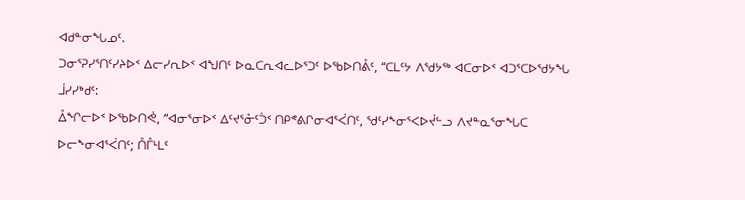ᐊᑯᓐᓂᖓᓄᑦ.
ᑐᓂᕐᕈᓯᕐᑎᑦᓯᔨᐅᑉ ᐃᓕᓯᕆᐅᑉ ᐊᖑᑎᑦ ᐅᓇᑕᕆᐊᓚᐅᕐᑐᑦ ᐅᖃᐅᑎᕔᑦ, “ᑕᒪᑦᔭ ᐱᖁᔭᖅ ᐊᑕᓂᐅᑉ ᐊᑐᕐᑕᐅᖁᔭᖓ ᒨᓯᓯᒃᑯᑦ:
ᐂᖏᓕᐅᑉ ᐅᖃᐅᑎᕚ, “ᐊᓂᕐᓂᐅᑉ ᐃᑦᔪᕐᓁᑦᑑᑉ ᑎᑭᕝᕕᒋᓂᐊᕐᐹᑎᑦ, ᖁᑦᓯᖕᓂᕐᐸᐅᔫᓪᓗ ᐱᔪᓐᓇᕐᓂᖓᑕ ᐅᓕᖕᓂᐊᕐᐹᑎᑦ; ᑍᒤᒻᒪᑦ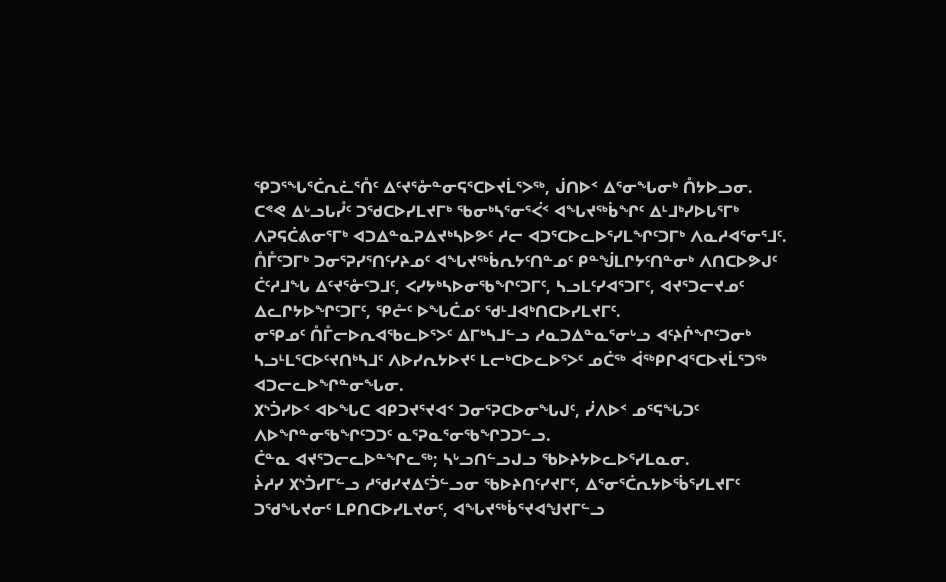ᕿᑐᕐᖓᕐᑖᕆᓛᕐᑍᑦ ᐃᑦᔪᕐᓁᓐᓂᕋᕐᑕᐅᔪᒫᕐᐳᖅ, ᒎᑎᐅᑉ ᐃᕐᓂᖓᓂᒃ ᑍᔭᐅᓗᓂ.
ᑕᕝᕙ ᐃᒡᓗᒐᓮᑦ ᑐᖁᑕᐅᓯᒪᔪᒥᒃ ᖃᓂᒃᓴᕐᓂᕐᐹᑉ ᐊᖓᔪᖅᑳᖏᑦ ᐃᒻᒧᒃᓯᐅᒐᕐᒥᒃ ᐱᕈᕋᑖᕕᓂᕐᒥᒃ ᐊᑐᐃᓐᓇᕈᐃᔪᒃᓴᐅᕗᑦ ᓱᓕ ᐊᑐᕐᑕᐅᓚᐅᕐᓯᒪᖏᑦᑐᒥᒃ ᐱᓇᓱᐊᕐᓂᕐᒧᑦ.
ᑍᒤᑦᑐᒥᒃ ᑐᓂᕐᕈᓯᕐᑎᑦᓯᔨᓄᑦ ᐊᖓᔪᖅᑳᕆᔭᑦᑎᓐᓄᑦ ᑭᓐᖒᒪᒋᔭᑦᑎᓐᓂᒃ ᐱᑎᑕᐅᕗᒍᑦ ᑖᑦᓱᒧᖓ ᐃᑦᔪᕐᓁᑦᑐᒧᑦ, ᐸᓯᔭᒃᓴᐅᓂᖃᖏᑦᑐᒥᑦ, ᓴᓗᒪᑦᓯᐊᕐᑐᒥᑦ, ᐊᔪᕐᑐᓕᔪᓄᑦ ᐃᓚᒋᔭᐅᖏᑦᑐᒥᑦ, ᕿᓔᑦ ᐅᖓᑖᓄᑦ ᖁᒻᒧᐊᒃᑎᑕᐅᓯᒪᔪᒥᑦ.
ᓂᕿᓄᑦ ᑍᒤᓕᐅᕆᐊᖃᓚᐅᕐᐳᑦ ᐃᒥᒃᓴᒧᓪᓗ ᓱᓇᑐᐃᓐᓇᕐᓂᒡᓗ ᐊᑦᔨᒌᖏᑦᑐᓂᒃ ᓴᓗᒻᒪᕐᑕᐅᑦᔪᑎᒃᓴᒧᑦ ᐱᐅᓯᕆᔭᐅᔪᑦ ᒪᓕᒃᑕᐅᓚᐅᕐᐳᑦ ᓄᑖᖅ ᐋᖅᑭᒋᐊᕐᑕᐅᔪᒫᕐᑐᖅ ᐊᑐᓕᓚᐅᖏᓐᓂᖓᓂ.
᙭ᔅᑑᓯᐅᑉ ᐊᐅᖓᑕ ᐊᑭᑐᔪᕐᔪᐊᑉ ᑐᓂᕐᕈᑕᐅᓂᖓᒍᑦ, ᓰᐱᐅᑉ ᓄᕐᕋᖓᑐᑦ ᐱᐅᖏᓐᓂᖃᖏᑦᑐᑐᑦ ᓇᕐᕈᓇᕐᓂᖃᖏᑐᑐᓪᓗ.
ᑖᓐᓇ ᐊᔪᕐᑐᓕᓚᐅᓐᖏᓚᖅ; ᓴᒡᓗᑎᓪᓗᒍᓗ ᖃᐅᔨᔭᐅᓚᐅᕐᓯᒪᓇᓂ.
ᔩᓱᓯ ᙭ᔅᑑᓯᒥᓪᓗ ᓱᖁᓯᔪᐃᑦᑑᓪᓗᓂ ᖃᐅᔨᑎᑦᓯᔪᒥᑦ, ᐃᕐᓂᕐᑖᕆᔭᐅᖄᕐᓯᒪᔪᒥᑦ ᑐᖁᖓᔪᓂᑦ ᒪᑭᑎᑕᐅᓯᒪᔪᓂᑦ, ᐊᖓᔪᖅᑳᕐᔪᐊᖑᔪᒥᓪᓗ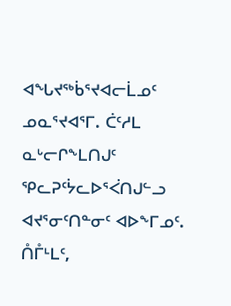ᐊᖓᔪᖅᑳᕐᔪᐊᓕᒫᓄᑦ ᓄᓇᕐᔪᐊᕐᒥ. ᑖᑦᓱᒪ ᓇᒡᓕᒋᖕᒪᑎᒍᑦ ᕿᓚᕈᑦᔮᓚᐅᕐᐹᑎᒍᓪᓗ ᐊᔪᕐᓂᑦᑎᓐᓂᑦ ᐊᐅᖕᒥᓄᑦ.
ᑍᒤᒻᒪᑦ,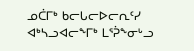ᓄᑖᒥᒃ ᑲᓕᒐᓕᐅᓕᕆᑦᓯ ᐊᒃᓴᓗᐊᓕᖕᒥᒃ ᒪᕐᕉᖕᓂᒡᓗ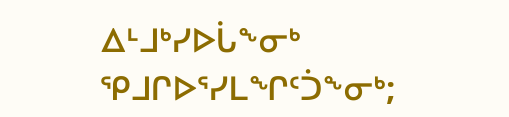ᐃᒻᒧᒃᓯᐅᒑᖕᓂᒃ ᕿᒧᒋᐅᕐᓯᒪᖏᑦᑑᖕᓂᒃ;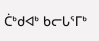ᑖᒃᑯᐊᒃ ᑲᓕᒐᕐᒥᒃ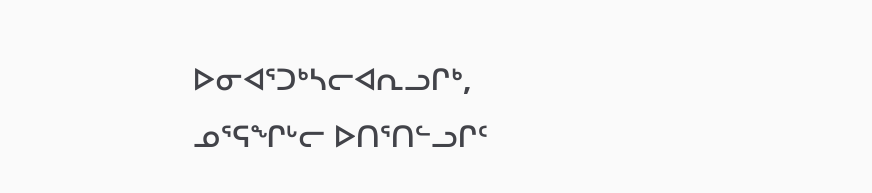ᐅᓂᐊᕐᑐᒃᓴᓕᐊᕆᓗᒋᒃ, ᓄᕐᕋᖏᒡᓕ ᐅᑎᕐᑎᓪᓗᒋᑦ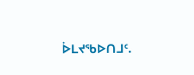ᐆᒪᔪᖃᐅᑎᒧᑦ.